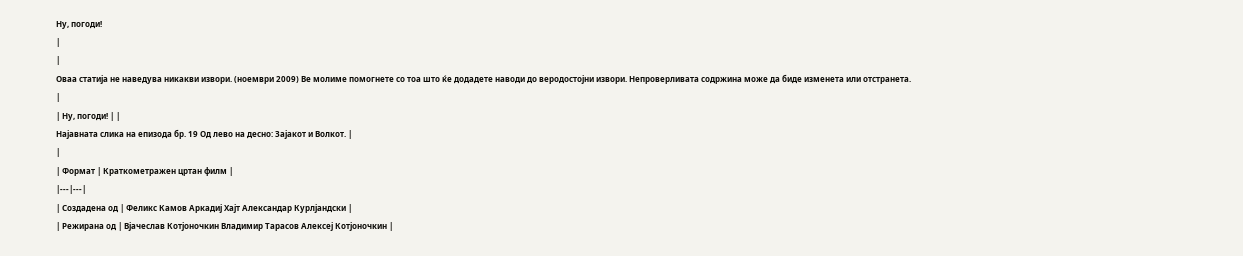Ну, погоди!
|
|
Оваа статија не наведува никакви извори. (ноември 2009) Ве молиме помогнете со тоа што ќе додадете наводи до веродостојни извори. Непроверливата содржина може да биде изменета или отстранета. |
| Ну, погоди! | |
Најавната слика на епизода бр. 19 Од лево на десно: Зајакот и Волкот. |
|
| Формат | Краткометражен цртан филм |
|---|---|
| Создадена од | Феликс Камов Аркадиј Хајт Александар Курлјандски |
| Режирана од | Вјачеслав Котјоночкин Владимир Тарасов Алексеј Котјоночкин |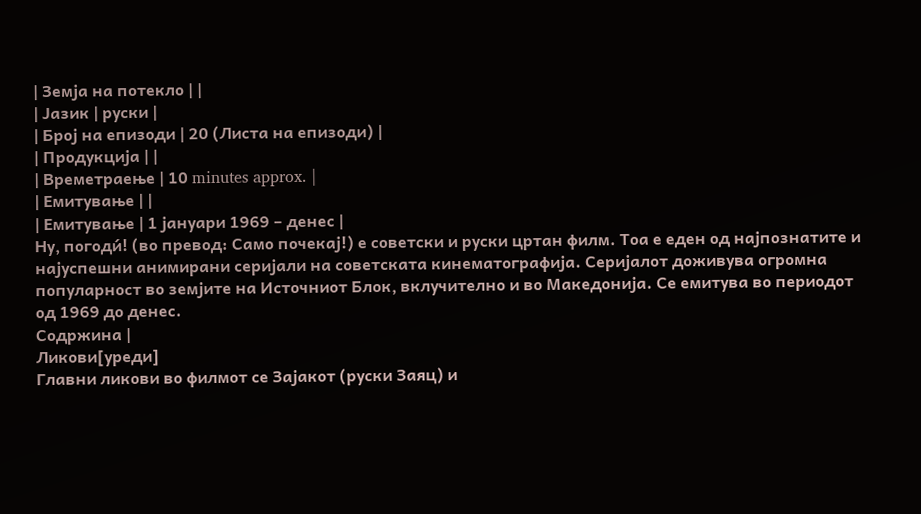| Земја на потекло | |
| Јазик | руски |
| Број на епизоди | 20 (Листа на епизоди) |
| Продукција | |
| Времетраење | 10 minutes approx. |
| Емитување | |
| Емитување | 1 јануари 1969 – денес |
Ну, погоди́! (во превод: Само почекај!) е советски и руски цртан филм. Тоа е еден од најпознатите и најуспешни анимирани серијали на советската кинематографија. Серијалот доживува огромна популарност во земјите на Источниот Блок, вклучително и во Македонија. Се емитува во периодот од 1969 до денес.
Содржина |
Ликови[уреди]
Главни ликови во филмот се Зајакот (руски Заяц) и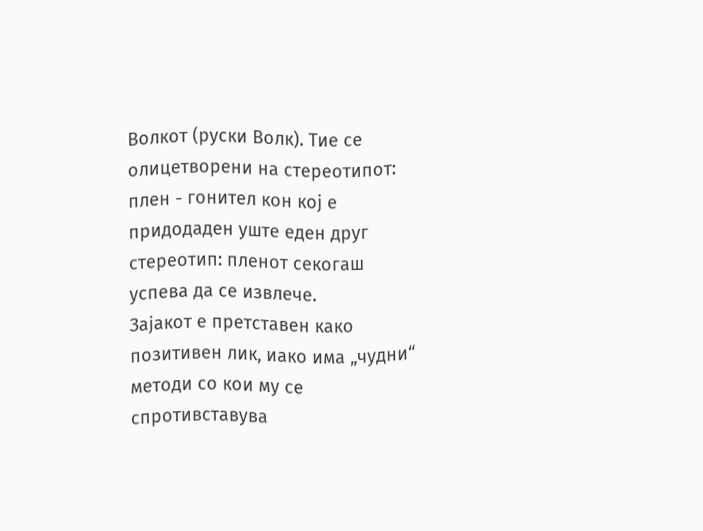Волкот (руски Волк). Тие се олицетворени на стереотипот: плен - гонител кон кој е придодаден уште еден друг стереотип: пленот секогаш успева да се извлече.
Зајакот е претставен како позитивен лик, иако има „чудни“ методи со кои му се спротивставува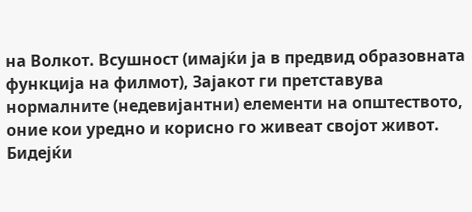на Волкот. Всушност (имајќи ја в предвид образовната функција на филмот), Зајакот ги претставува нормалните (недевијантни) елементи на општеството, оние кои уредно и корисно го живеат својот живот. Бидејќи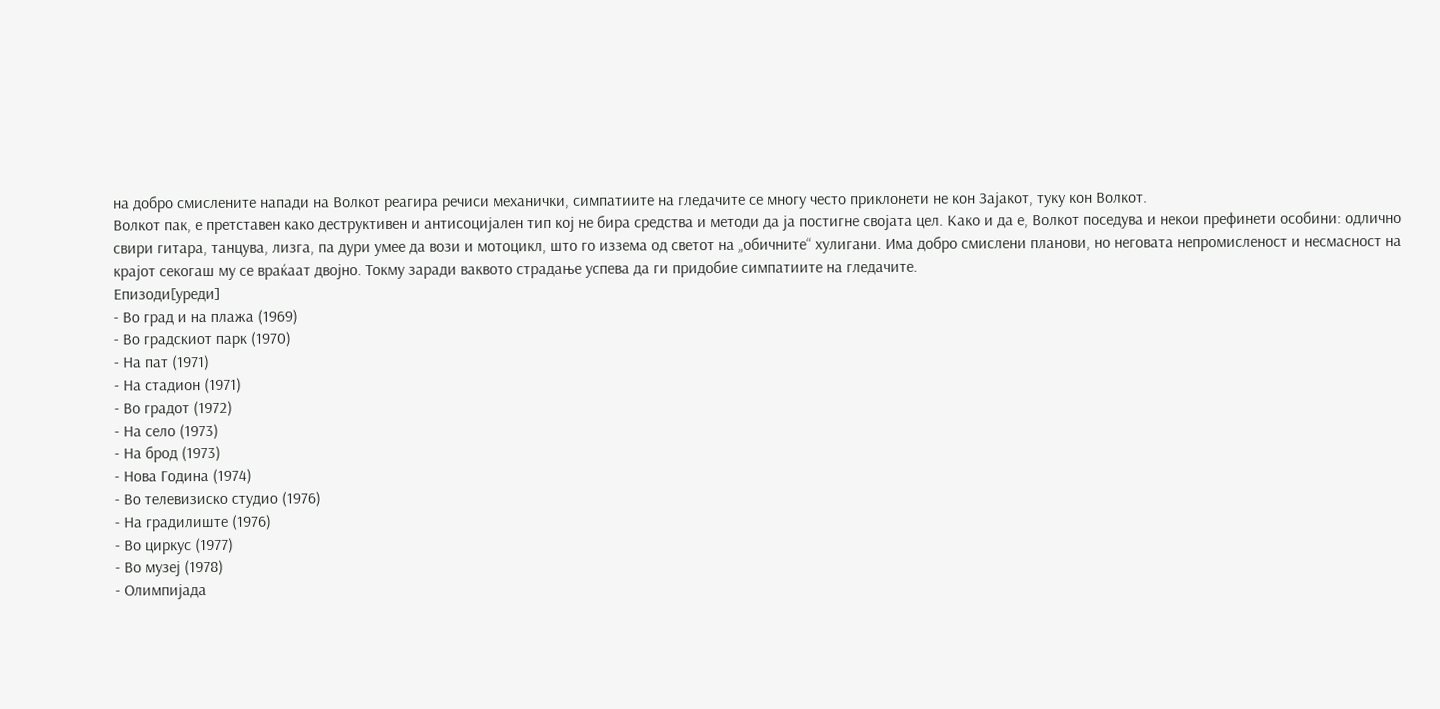на добро смислените напади на Волкот реагира речиси механички, симпатиите на гледачите се многу често приклонети не кон Зајакот, туку кон Волкот.
Волкот пак, е претставен како деструктивен и антисоцијален тип кој не бира средства и методи да ја постигне својата цел. Како и да е, Волкот поседува и некои префинети особини: одлично свири гитара, танцува, лизга, па дури умее да вози и мотоцикл, што го иззема од светот на „обичните“ хулигани. Има добро смислени планови, но неговата непромисленост и несмасност на крајот секогаш му се враќаат двојно. Токму заради ваквото страдање успева да ги придобие симпатиите на гледачите.
Епизоди[уреди]
- Во град и на плажа (1969)
- Во градскиот парк (1970)
- На пат (1971)
- На стадион (1971)
- Во градот (1972)
- На село (1973)
- На брод (1973)
- Нова Година (1974)
- Во телевизиско студио (1976)
- На градилиште (1976)
- Во циркус (1977)
- Во музеј (1978)
- Олимпијада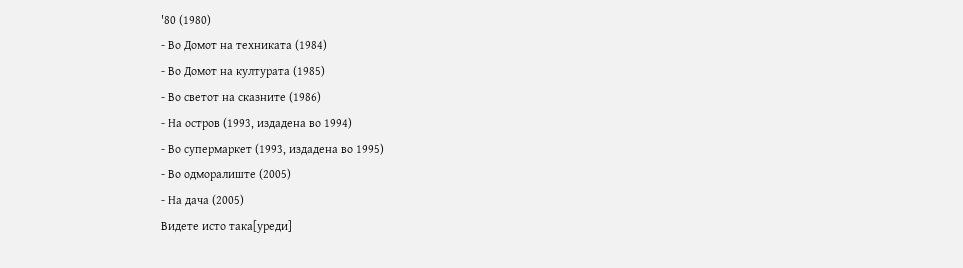'80 (1980)
- Во Домот на техниката (1984)
- Во Домот на културата (1985)
- Во светот на сказните (1986)
- На остров (1993, издадена во 1994)
- Во супермаркет (1993, издадена во 1995)
- Во одморалиште (2005)
- На дача (2005)
Видете исто така[уреди]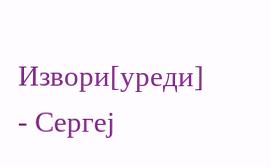Извори[уреди]
- Сергеј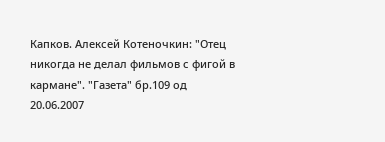Капков. Алексей Котеночкин: "Отец никогда не делал фильмов с фигой в кармане". "Газета" бр.109 од 20.06.2007